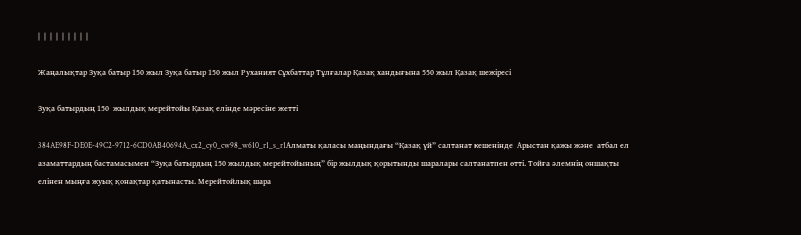|  |  |  |  |  |  |  |  |

Жаңалықтар Зуқа батыр 150 жыл Зуқа батыр 150 жыл Руханият Сұхбаттар Тұлғалар Қазақ хандығына 550 жыл Қазақ шежіресі

Зуқа батырдың 150  жылдық мерейтойы Қазақ елінде мәресіне жетті

384AE98F-DE0E-49C2-9712-6CD0AB40694A_cx2_cy0_cw98_w610_r1_s_r1Алматы қаласы маңындағы “Қазақ үй” салтанат кешенінде  Арыстан қажы және  атбал ел азаматтардың бастамасымен “Зуқа батырдың 150 жылдық мерейтойының” бір жылдық қорытынды шаралары салтанатпен өтті. Тойға әлемнің оншақты елінен мыңға жуық қонақтар қатынасты. Мерейтойлық шара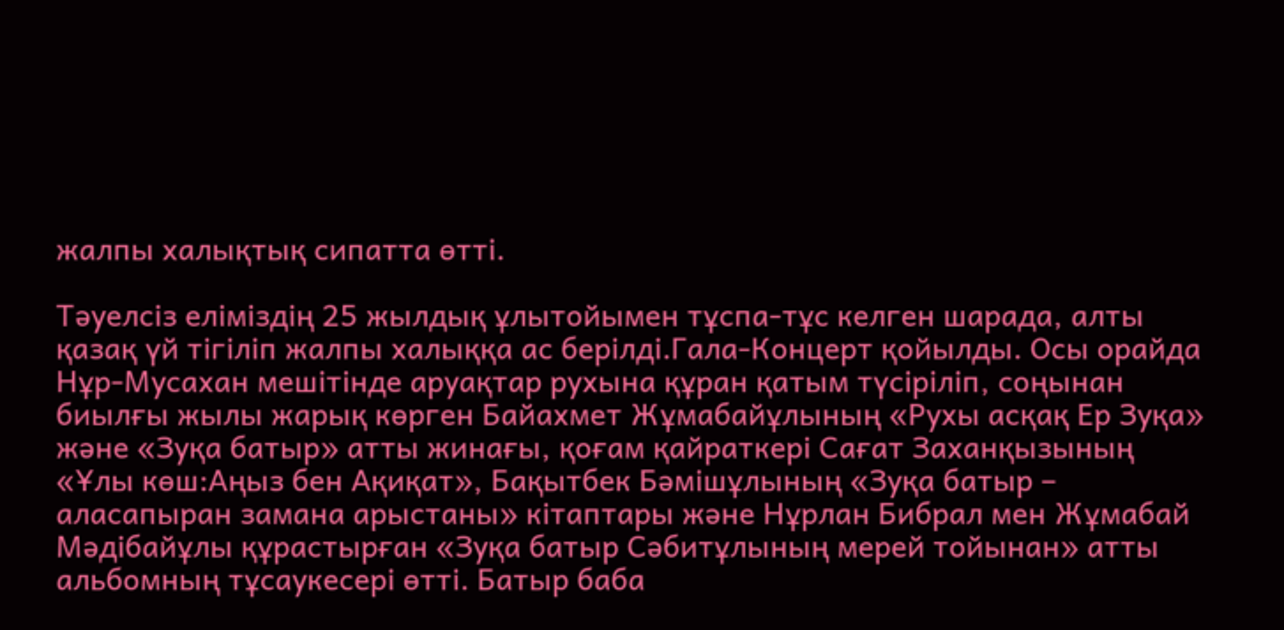жалпы халықтық сипатта өтті.

Тәуелсіз еліміздің 25 жылдық ұлытойымен тұспа-тұс келген шарада, алты қазақ үй тігіліп жалпы халыққа ас берілді.Гала-Концерт қойылды. Осы орайда Нұр-Мусахан мешітінде аруақтар рухына құран қатым түсіріліп, соңынан биылғы жылы жарық көрген Байахмет Жұмабайұлының «Рухы асқақ Ер Зуқа» және «Зуқа батыр» атты жинағы, қоғам қайраткері Сағат Заханқызының «Ұлы көш:Аңыз бен Ақиқат», Бақытбек Бәмішұлының «Зуқа батыр – аласапыран замана арыстаны» кітаптары және Нұрлан Бибрал мен Жұмабай Мәдібайұлы құрастырған «Зуқа батыр Сәбитұлының мерей тойынан» атты альбомның тұсаукесері өтті. Батыр баба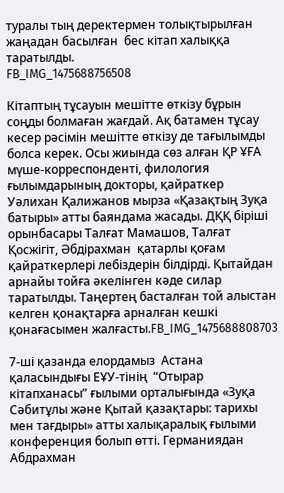туралы тың деректермен толықтырылған жаңадан басылған  бес кітап халыққа таратылды.
FB_IMG_1475688756508

Кітаптың тұсауын мешітте өткізу бұрын соңды болмаған жағдай. Ақ батамен тұсау кесер рәсімін мешітте өткізу де тағылымды болса керек. Осы жиында сөз алған ҚР ҰҒА мүше-корреспонденті, филология ғылымдарының докторы, қайраткер Уәлихан Қалижанов мырза «Қазақтың Зуқа батыры» атты баяндама жасады. ДҚҚ біріші орынбасары Талғат Мамашов, Талғат Қосжігіт, Әбдірахман  қатарлы қоғам қайраткерлері лебіздерін білдірді. Қытайдан арнайы тойға әкелінген кәде силар таратылды. Таңертең басталған той алыстан келген қонақтарға арналған кешкі қонағасымен жалғасты.FB_IMG_1475688808703

7-ші қазанда елордамыз  Астана  қаласындығы ЕҰУ-тінің  “Отырар кітапханасы” ғылыми орталығында «Зуқа Сәбитұлы және Қытай қазақтары: тарихы мен тағдыры» атты халықаралық ғылыми конференция болып өтті. Германиядан Абдрахман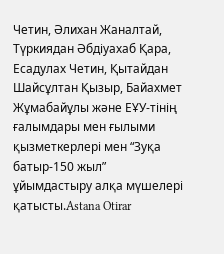Четин, Әлихан Жаналтай, Түркиядан Әбдіуахаб Қара, Есадулах Четин, Қытайдан Шайсұлтан Қызыр, Байахмет Жұмабайұлы және ЕҰУ-тінің  ғалымдары мен ғылыми қызметкерлері мен “Зуқа батыр-150 жыл” ұйымдастыру алқа мүшелері қатысты.Astana Otirar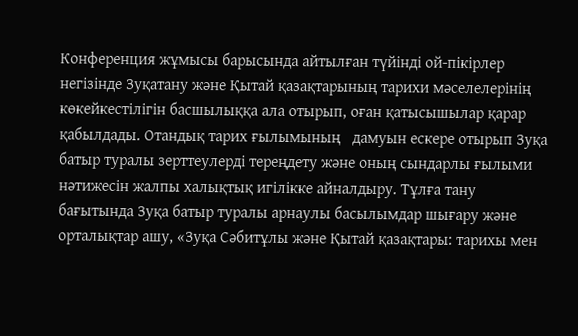Конференция жұмысы барысында айтылған түйінді ой-пікірлер негізінде Зуқатану және Қытай қазақтарының тарихи мәселелерінің көкейкестілігін басшылыққа ала отырып, оған қатысышылар қарар қабылдады. Отандық тарих ғылымының   дамуын ескере отырып Зуқа батыр туралы зерттеулерді тереңдету және оның сындарлы ғылыми нәтижесін жалпы халықтық игілікке айналдыру. Тұлға тану бағытында Зуқа батыр туралы арнаулы басылымдар шығару және орталықтар ашу, «Зуқа Сәбитұлы және Қытай қазақтары: тарихы мен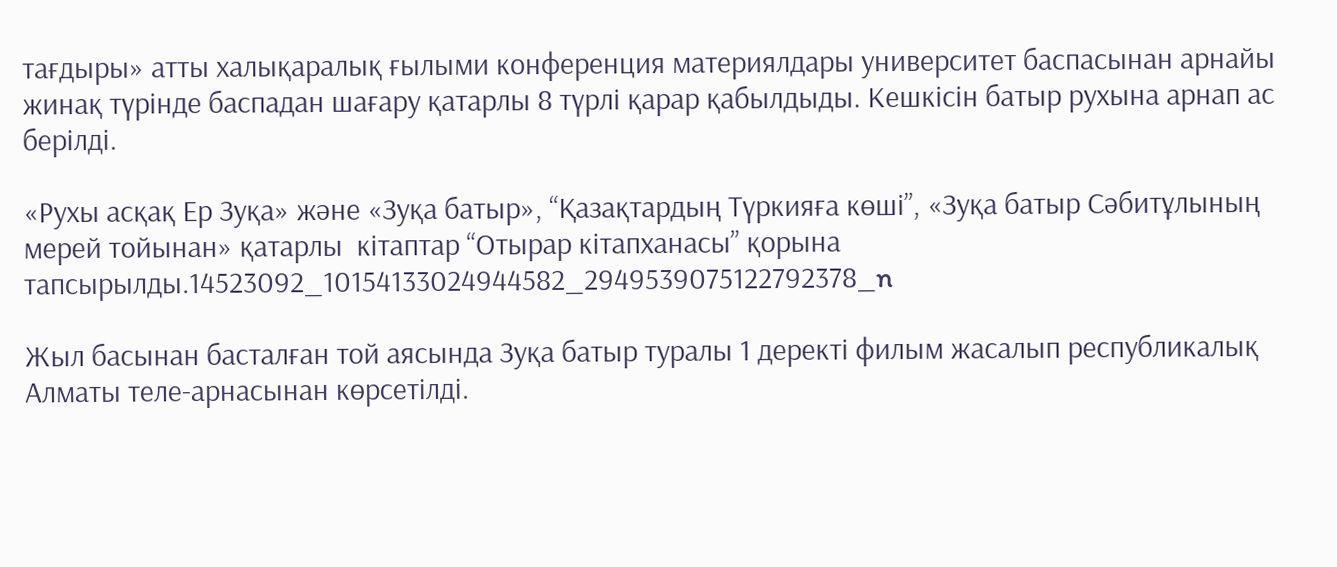тағдыры» атты халықаралық ғылыми конференция материялдары университет баспасынан арнайы жинақ түрінде баспадан шағару қатарлы 8 түрлі қарар қабылдыды. Кешкісін батыр рухына арнап ас берілді.

«Рухы асқақ Ер Зуқа» және «Зуқа батыр», “Қазақтардың Түркияға көші”, «Зуқа батыр Сәбитұлының мерей тойынан» қатарлы  кітаптар “Отырар кітапханасы” қорына тапсырылды.14523092_10154133024944582_2949539075122792378_n

Жыл басынан басталған той аясында Зуқа батыр туралы 1 деректі филым жасалып республикалық Алматы теле-арнасынан көрсетілді.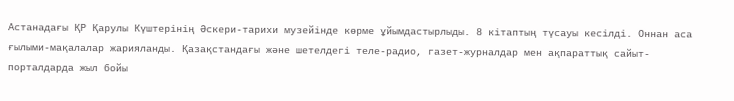Астанадағы ҚР Қарулы Күштерінің Әскери-тарихи музейінде көрме ұйымдастырлыды. 8 кітаптың түсауы кесілді. Оннан аса ғылыми-мақалалар жарияланды. Қазақстандағы және шетелдегі теле-радио, газет-журналдар мен ақпараттық сайыт-порталдарда жыл бойы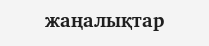жаңалықтар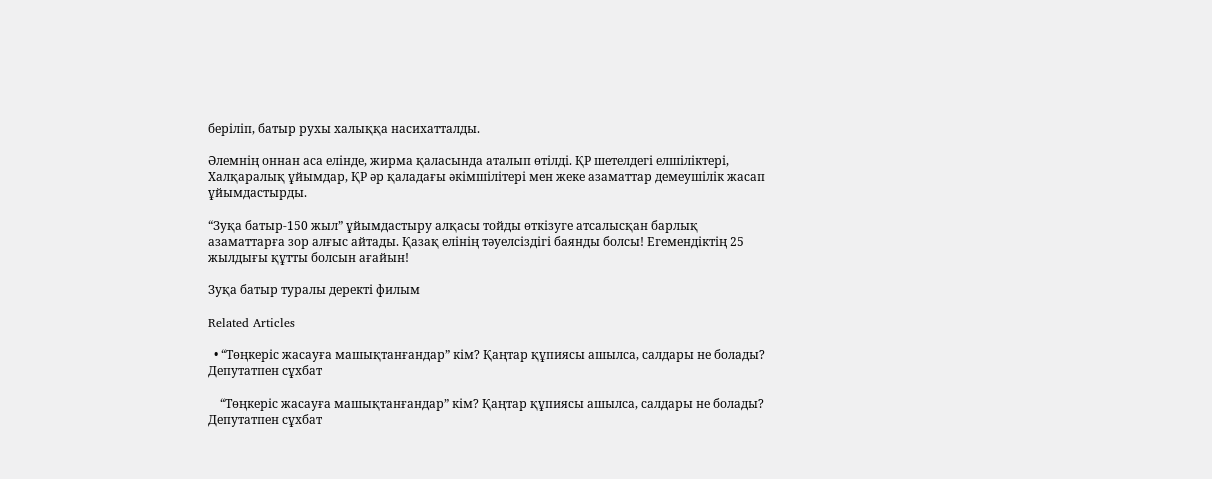беріліп, батыр рухы халыққа насихатталды.

Әлемнің оннан аса елінде, жирма қаласында аталып өтілді. ҚР шетелдегі елшіліктері, Халқаралық ұйымдар, ҚР әр қаладағы әкімшілітері мен жеке азаматтар демеушілік жасап ұйымдастырды.

“Зуқа батыр-150 жыл” ұйымдастыру алқасы тойды өткізуге атсалысқан барлық азаматтарға зор алғыс айтады. Қазақ елінің тәуелсіздігі баянды болсы! Егемендіктің 25 жылдығы құтты болсын ағайын!

Зуқа батыр туралы деректі филым

Related Articles

  • “Төңкеріс жасауға машықтанғандар” кім? Қаңтар құпиясы ашылса, салдары не болады? Депутатпен сұхбат

    “Төңкеріс жасауға машықтанғандар” кім? Қаңтар құпиясы ашылса, салдары не болады? Депутатпен сұхбат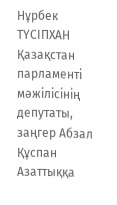Нұрбек ТҮСІПХАН Қазақстан парламенті мәжілісінің депутаты, заңгер Абзал Құспан Азаттыққа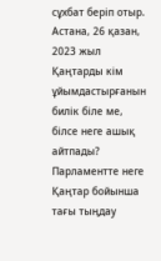сұхбат беріп отыр. Астана, 26 қазан, 2023 жыл Қаңтарды кім ұйымдастырғанын билік біле ме, білсе неге ашық айтпады? Парламентте неге Қаңтар бойынша тағы тыңдау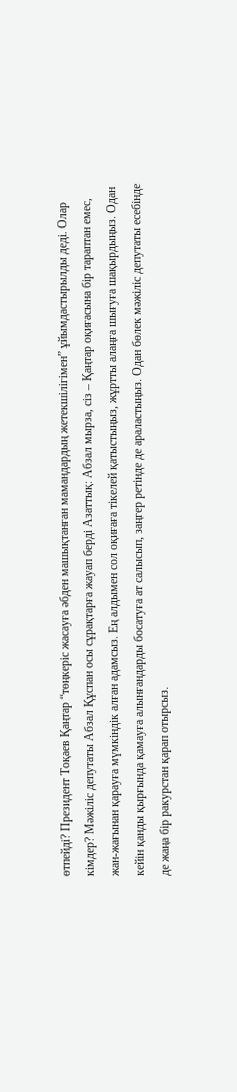өтпейді? Президент Тоқаев Қаңтар “төңкеріс жасауға әбден машықтанған мамандардың жетекшілігімен” ұйымдастырылды деді. Олар кімдер? Мәжіліс депутаты Абзал Құспан осы сұрақтарға жауап берді Азаттық: Абзал мырза, сіз – Қаңтар оқиғасына бір тараптан емес, жан-жағынан қарауға мүмкіндік алған адамсыз. Ең алдымен сол оқиғаға тікелей қатыстыңыз, жұртты алаңға шығуға шақырдыңыз. Одан кейін қанды қырғында қамауға алынғандарды босатуға ат салысып, заңгер ретінде де араластыңыз. Одан бөлек мәжіліс депутаты есебінде де жаңа бір ракурстан қарап отырсыз.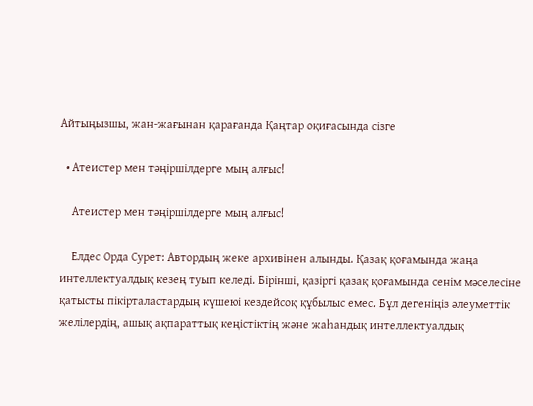Айтыңызшы, жан-жағынан қарағанда Қаңтар оқиғасында сізге

  • Атеистер мен тәңіршілдерге мың алғыс!

    Атеистер мен тәңіршілдерге мың алғыс!

    Елдес Орда Сурет: Автордың жеке архивінен алынды. Қазақ қоғамында жаңа интеллектуалдық кезең туып келеді. Бірінші, қазіргі қазақ қоғамында сенім мәселесіне қатысты пікірталастардың күшеюі кездейсоқ құбылыс емес. Бұл дегеніңіз әлеуметтік желілердің, ашық ақпараттық кеңістіктің және жаһандық интеллектуалдық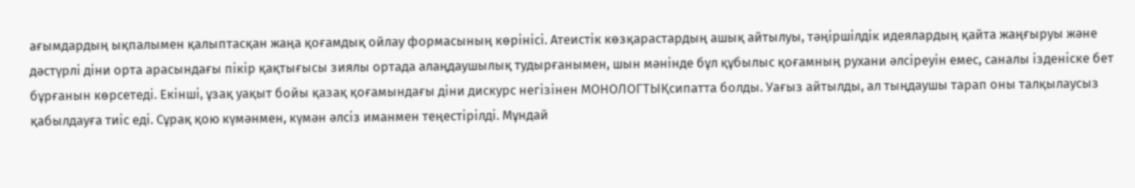ағымдардың ықпалымен қалыптасқан жаңа қоғамдық ойлау формасының көрінісі. Атеистік көзқарастардың ашық айтылуы, тәңіршілдік идеялардың қайта жаңғыруы және дәстүрлі діни орта арасындағы пікір қақтығысы зиялы ортада алаңдаушылық тудырғанымен, шын мәнінде бұл құбылыс қоғамның рухани әлсіреуін емес, саналы ізденіске бет бұрғанын көрсетеді. Екінші, ұзақ уақыт бойы қазақ қоғамындағы діни дискурс негізінен МОНОЛОГТЫҚсипатта болды. Уағыз айтылды, ал тыңдаушы тарап оны талқылаусыз қабылдауға тиіс еді. Сұрақ қою күмәнмен, күмән әлсіз иманмен теңестірілді. Мұндай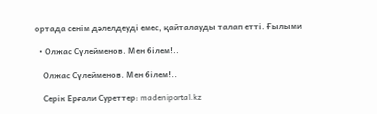ортада сенім дәлелдеуді емес, қайталауды талап етті. Ғылыми

  • Олжас Сүлейменов. Мен білем!..

    Олжас Сүлейменов. Мен білем!..

    Серік Ерғали Суреттер: madeniportal.kz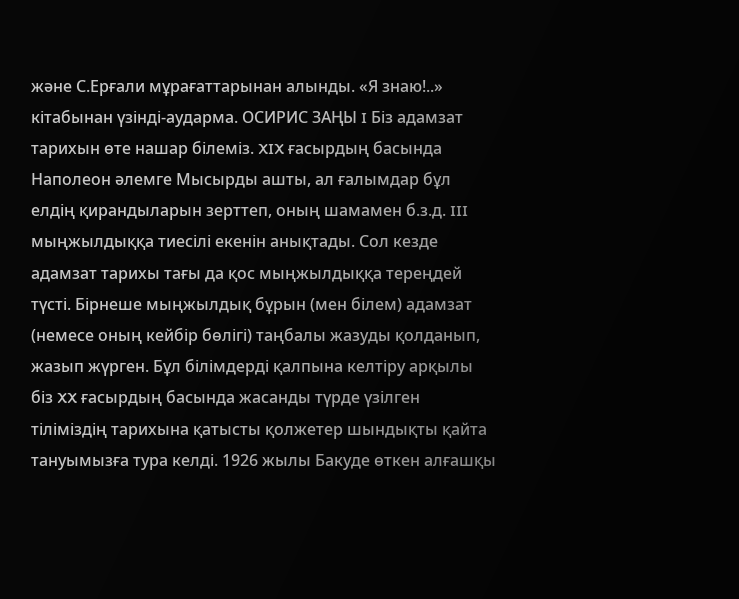және С.Ерғали мұрағаттарынан алынды. «Я знаю!..» кітабынан үзінді-аударма. ОСИРИС ЗАҢЫ I Біз адамзат тарихын өте нашар білеміз. XIX ғасырдың басында Наполеон әлемге Мысырды ашты, ал ғалымдар бұл елдің қирандыларын зерттеп, оның шамамен б.з.д. III мыңжылдыққа тиесілі екенін анықтады. Сол кезде адамзат тарихы тағы да қос мыңжылдыққа тереңдей түсті. Бірнеше мыңжылдық бұрын (мен білем) адамзат (немесе оның кейбір бөлігі) таңбалы жазуды қолданып, жазып жүрген. Бұл білімдерді қалпына келтіру арқылы біз XX ғасырдың басында жасанды түрде үзілген тіліміздің тарихына қатысты қолжетер шындықты қайта тануымызға тура келді. 1926 жылы Бакуде өткен алғашқы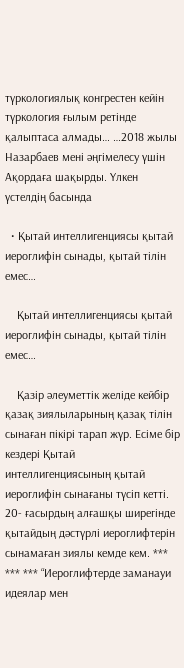түркологиялық конгрестен кейін түркология ғылым ретінде қалыптаса алмады… …2018 жылы Назарбаев мені әңгімелесу үшін Ақордаға шақырды. Үлкен үстелдің басында

  • Қытай интеллигенциясы қытай иероглифін сынады, қытай тілін емес…

    Қытай интеллигенциясы қытай иероглифін сынады, қытай тілін емес…

    Қазір әлеуметтік желіде кейбір қазақ зиялыларының қазақ тілін сынаған пікірі тарап жүр. Есіме бір кездері Қытай интеллигенциясының қытай иероглифін сынағаны түсіп кетті. 20- ғасырдың алғашқы ширегінде қытайдың дәстүрлі иероглифтерін сынамаған зиялы кемде кем. *** *** *** “Иероглифтерде заманауи идеялар мен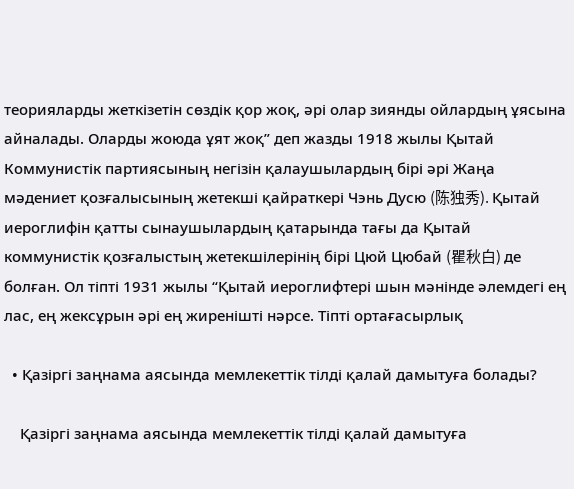теорияларды жеткізетін сөздік қор жоқ, әрі олар зиянды ойлардың ұясына айналады. Оларды жоюда ұят жоқ” деп жазды 1918 жылы Қытай Коммунистік партиясының негізін қалаушылардың бірі әрі Жаңа мәдениет қозғалысының жетекші қайраткері Чэнь Дусю (陈独秀). Қытай иероглифін қатты сынаушылардың қатарында тағы да Қытай коммунистік қозғалыстың жетекшілерінің бірі Цюй Цюбай (瞿秋白) де болған. Ол тіпті 1931 жылы “Қытай иероглифтері шын мәнінде әлемдегі ең лас, ең жексұрын әрі ең жиренішті нәрсе. Тіпті ортағасырлық

  • Қазіргі заңнама аясында мемлекеттік тілді қалай дамытуға болады?

    Қазіргі заңнама аясында мемлекеттік тілді қалай дамытуға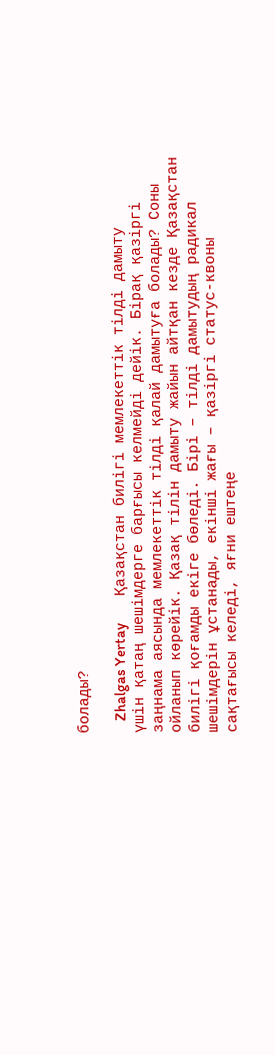болады?

    Zhalgas Yertay         Қазақстан билігі мемлекеттік тілді дамыту үшін қатаң шешімдерге барғысы келмейді дейік. Бірақ қазіргі заңнама аясында мемлекеттік тілді қалай дамытуға болады? Соны ойланып көрейік. Қазақ тілін дамыту жайын айтқан кезде Қазақстан билігі қоғамды екіге бөледі. Бірі – тілді дамытудың радикал шешімдерін ұстанады, екінші жағы – қазіргі статус-квоны сақтағысы келеді, яғни ештеңе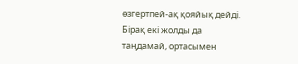өзгертпей-ақ қояйық дейді. Бірақ екі жолды да таңдамай, ортасымен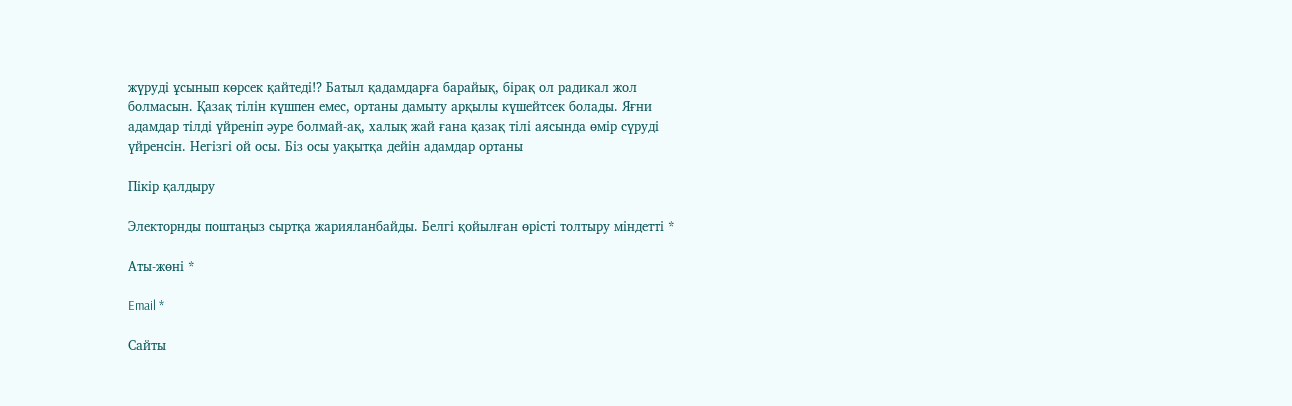жүруді ұсынып көрсек қайтеді!? Батыл қадамдарға барайық, бірақ ол радикал жол болмасын. Қазақ тілін күшпен емес, ортаны дамыту арқылы күшейтсек болады. Яғни адамдар тілді үйреніп әуре болмай-ақ, халық жай ғана қазақ тілі аясында өмір сүруді үйренсін. Негізгі ой осы. Біз осы уақытқа дейін адамдар ортаны

Пікір қалдыру

Электорнды поштаңыз сыртқа жарияланбайды. Белгі қойылған өрісті толтыру міндетті *

Аты-жөні *

Email *

Сайты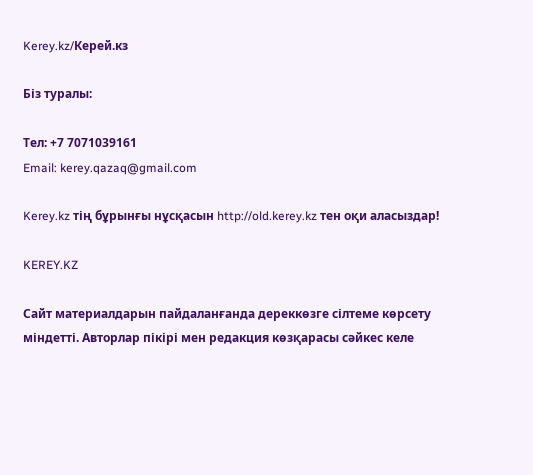Kerey.kz/Керей.кз

Біз туралы:

Тел: +7 7071039161
Email: kerey.qazaq@gmail.com

Kerey.kz тің бұрынғы нұсқасын http://old.kerey.kz тен оқи аласыздар!

KEREY.KZ

Сайт материалдарын пайдаланғанда дереккөзге сілтеме көрсету міндетті. Авторлар пікірі мен редакция көзқарасы сәйкес келе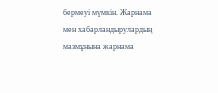бермеуі мүмкін. Жарнама мен хабарландырулардың мазмұнына жарнама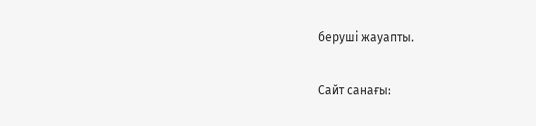беруші жауапты.

Сайт санағы: